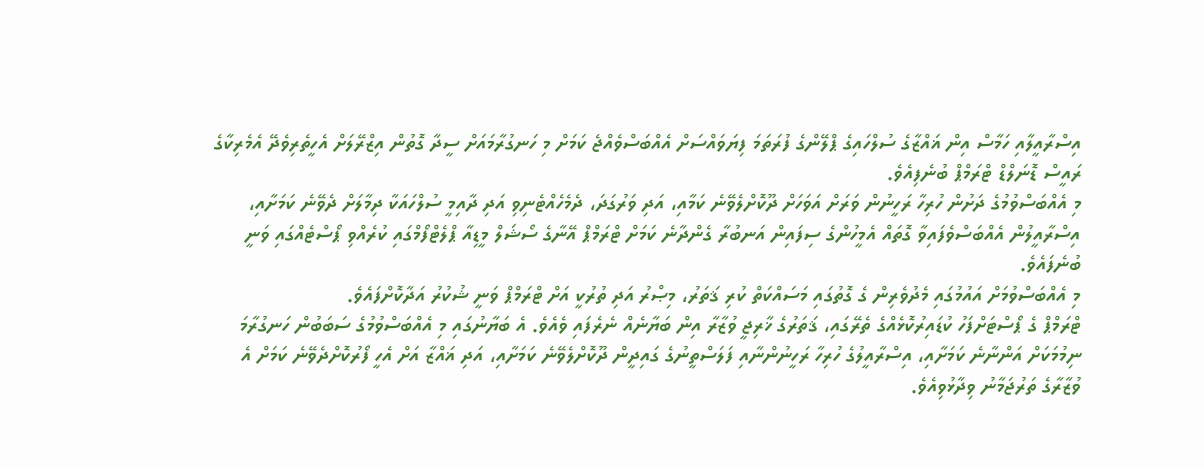އިސްރާއީލާއި ހަމާސް އިން ޣައްޒާގެ ސުލްހައިގެ ޕްލޭންގެ ފުރަތަމަ ފިޔަވައްސަށް އެއްބަސްވެއްޖެ ކަމަށް މި ހަނގުރާމައަށް ސީދާ ގޮތުން އިޒްރޭލަށް އެހީތެރިވެދޭ އެމެރިކާގެ ރައީސް ޑޮނަލްޑް ޓްރަމްޕް ބުނެފިއެވެ.
މި އެއްބަސްވުމުގެ ދަށުން ހުރިހާ ރަހީނުން ވަރަށް އަވަހަށް ދޫކޮށްލެވޭނެ ކަމާއި، އަދި ވަރުގަދަ، ދެމެހެއްޓެނިވި އަދި ދާއިމީ ސުލްހައަކާ ދިމާލަށް ދެވޭނެ ކަމަށާއި، އިސްރާއީލުން އެއްބަސްވެފައިވާ ގޮތައް އެމީހުންގެ ސިފައިން އަނބުރާ ގެންދާނެ ކަމަށް ޓްރަމްޕް އޭނާގެ ސޯޝަލް މީޑިއާ ޕްލެޓްފޯމްގައި ކުރެއްވި ޕޯސްޓެއްގައި ވަނީ ބުނެފައެވެ.
މި އެއްބަސްވުމަށް އައުމުގައި މެދުވެރިން ގެ ގޮތުގައި މަސައްކަތް ކުރި ޤަތަރު، މިޞްރު އަދި ތުރުކީ އަށް ޓްރަމްޕް ވަނީ ޝުކުރު އަދާކޮށްފައެވެ.
ޓްރަމްޕް ގެ ޕޯސްޓަށްފަހު ކުޑައިރުކޮޅެއްގެ ތެރޭގައި، ޤަތަރުގެ ޚާރިޖީ ވުޒާރާ އިން ބަޔާނެއް ނެރެފައި ވެއެވެ. އެ ބަޔާނުގައި މި އެއްބަސްވުމުގެ ސަބަބުން ހަނގުރާމަ ނިމުމަކަށް އަންނާނެ ކަމަށާއި، އިސްރާއީލުގެ ހުރިހާ ރަހީނުންނާއި ފަލަސްތީނުގެ ގައިދީން ދޫކޮށްލެވޭނެ ކަމަށާއި، އަދި ޣައްޒާ އަށް އެހީ ފޯރުކޮށްދެވޭނެ ކަމަށް އެ ވުޒާރާގެ ތަރުޖަމާނު ވިދާޅުވިއެވެ.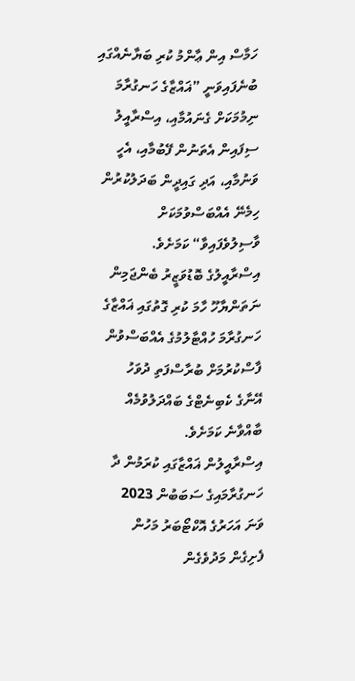ހަމާސް އިން ޢާންމު ކުރި ބަޔާނެއްގައި ބުނެފައިވަނީ ”ޣައްޒާގެ ހަނގުރާމަ ނިމުމަކަށް ގެނައުމާއި، އިސްރާއީލު ސިފައިން އެތަނުން ފޭބުމާއި، އެހީ ވަނުމާއި، އަދި ގައިދީން ބަދަލުކުރުން ހިމެނޭ އެއްބަސްވުމަކަށް ވާސިލުވެފައިވާ“ ކަމަށެވެ.
އިސްރާއީލުގެ ބޮޑުވަޒީރު ބެންޖަމިން ނަތަންޔާހޫ ހާމަ ކުރި ގޮތުގައި ޣައްޒާގެ ހަނގުރާމަ ހުއްޓާލުމުގެ އެއްބަސްވުން ފާސްކުރުމަށް ބުރާސްފަތި ދުވަހު އޭނާގެ ކެބިނެޓްގެ ބައްދަލުވުމެއް ބާއްވާނެ ކަމަށެވެ.
އިސްރާއީލުން ޣައްޒާގައި ކުރަމުން ދާ ހަނގުރާމައިގެ ސަބަބުން 2023 ވަނަ އަހަރުގެ އޮކްޓޯބަރު މަހުން ފެށިގެން މަދުވެގެން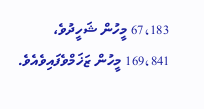67،183 މީހުން ޝަހީދުވެ، 169،841 މީހުން ޒަޚަމްވެފައިވެއެވެ.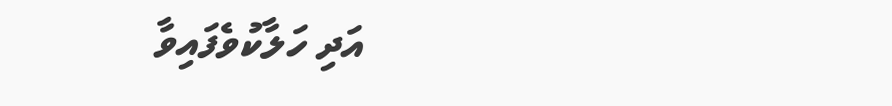އަދި ހަލާކުވެފައިވާ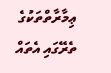ޢިމާރާތްތަކުގެ ތެރޭގައި އެތައް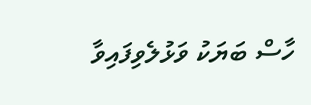ހާސް ބަޔަކު ވަޅުލެވިފައިވާ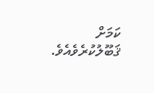ކަމަށް ޤަބޫލުކުރެވެއެވެ.